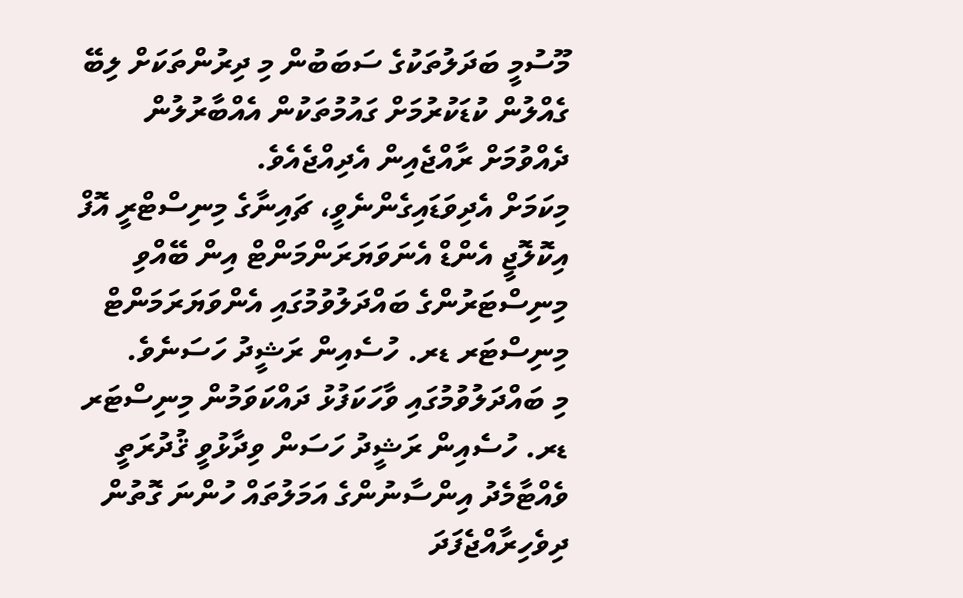މޫސުމީ ބަދަލުތަކުގެ ސަބަބުން މި ދިރުންތަކަށް ލިބޭ ގެއްލުން ކުޑަކުރުމަށް ގައުމުތަކުން އެއްބާރުލުން ދެއްވުމަށް ރާއްޖެއިން އެދިއްޖެއެވެ.
މިކަމަށް އެދިވަޑައިގެންނެވީ، ޗައިނާގެ މިނިސްޓްރީ އޮފް އިކޮލޮޖީ އެންޑް އެނަވަޔަރަންމަންޓް އިން ބޭއްވި މިނިސްޓަރުންގެ ބައްދަލުވުމުގައި އެންވަޔަރަމަންޓް މިނިސްޓަރ ޑރ. ހުސެއިން ރަޝީދު ހަސަނެވެ.
މި ބައްދަލުވުމުގައި ވާހަކަފުޅު ދައްކަވަމުން މިނިސްޓަރ ޑރ. ހުސެއިން ރަޝީދު ހަސަން ވިދާޅުވީ ޤުދުރަތީ ވެއްޓާމެދު އިންސާނުންގެ އަމަލުތައް ހުންނަ ގޮތުން ދިވެހިރާއްޖެފަދަ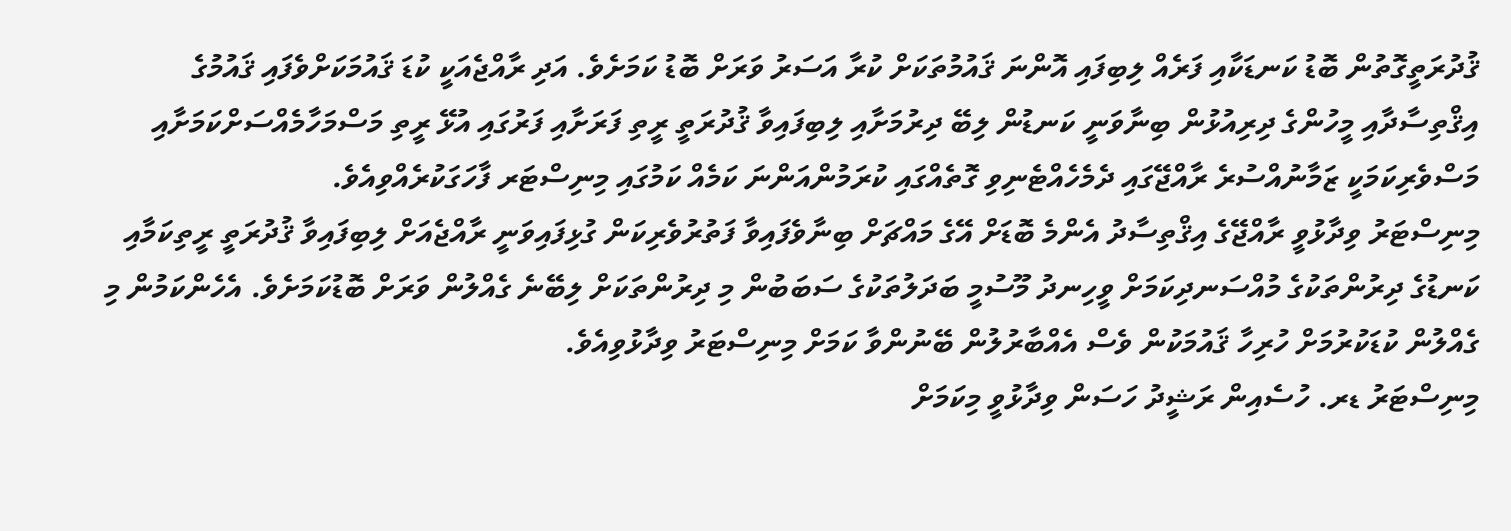ޤުދުރަތީގޮތުން ބޮޑު ކަނޑަކާއި ފަރެއް ލިބިފައި އޮންނަ ޤައުމުތަކަށް ކުރާ އަސަރު ވަރަށް ބޮޑު ކަމަށެވެ. އަދި ރާއްޖެއަކީ ކުޑަ ޤައުމަކަށްވެފައި ޤައުމުގެ އިޤްތިސާދާއި މީހުންގެ ދިރިއުޅުން ބިނާވަނީ ކަނޑުން ލިބޭ ދިރުމަށާއި ލިބިފައިވާ ޤުދުރަތީ ރީތި ފަރަށާއި ފަރުގައި އުޅޭ ރީތި މަސްމަހާމެއްސަށްކަމަށާއި މަސްވެރިކަމަކީ ޒަމާނުއްސުރެ ރާއްޖޭގައި ދެމެހެއްޓެނިވި ގޮތެއްގައި ކުރަމުންއަންނަ ކަމެއް ކަމުގައި މިނިސްޓަރ ފާހަގަކުރެއްވިއެވެ.
މިނިސްޓަރު ވިދާޅުވީ ރާއްޖޭގެ އިޤްތިސާދު އެންމެ ބޮޑަށް އޭގެ މައްޗަށް ބިނާވެފައިވާ ފަތުރުވެރިކަން ގުޅިފައިވަނީ ރާއްޖެއަށް ލިބިފައިވާ ޤުދުރަތީ ރީތިކަމާއި ކަނޑުގެ ދިރުންތަކުގެ މުއްސަނދިކަމަށް ވީހިނދު މޫސުމީ ބަދަލުތަކުގެ ސަބަބުން މި ދިރުންތަކަށް ލިބޭނެ ގެއްލުން ވަރަށް ބޮޑުކަމަށެވެ. އެހެންކަމުން މި ގެއްލުން ކުޑަކުރުމަށް ހުރިހާ ޤައުމަކުން ވެސް އެއްބާރުލުން ބޭނުންވާ ކަމަށް މިނިސްޓަރު ވިދާޅުވިއެވެ.
މިނިސްޓަރު ޑރ. ހުސެއިން ރަޝީދު ހަސަން ވިދާޅުވީ މިކަމަށް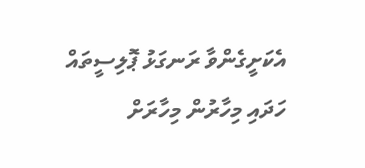އެކަށީގެންވާ ރަނގަޅު ޕޮލިސީތައް ހަދައި މިހާރުން މިހާރަށް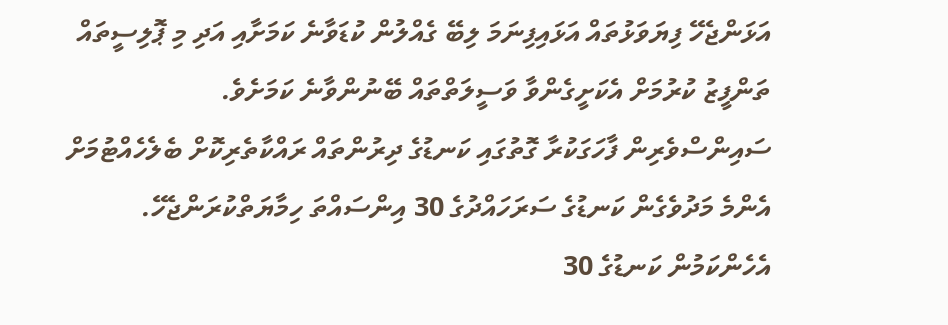އަޅަންޖެހޭ ފިޔަވަޅުތައް އަޅައިފިނަމަ ލިބޭ ގެއްލުން ކުޑަވާނެ ކަމަށާއި އަދި މި ޕޮލިސީތައް ތަންފީޒު ކުރުމަށް އެކަށީގެންވާ ވަސީލަތްތައް ބޭނުންވާނެ ކަމަށެވެ.
ސައިންސްވެރިން ފާހަގަކުރާ ގޮތުގައި ކަނޑުގެ ދިރުންތައް ރައްކާތެރިކޮށް ބެލެހެއްޓުމަށް އެންމެ މަދުވެގެން ކަނޑުގެ ސަރަހައްދުގެ 30 އިންސައްތަ ހިމާޔަތްކުރަންޖެހޭ. އެހެންކަމުން ކަނޑުގެ 30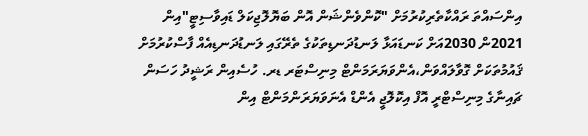އިންސައްތަ ރައްކާތެރިކުރުމަށް "ކޮންވެންޝަން އޮން ބަޔޮލޮޖިކަލް ޑައިވާސިޓީ"އިން 2021ން 2030އަށް ކަނޑައަޅާ ލަނޑުދަނޑިތަކުގެ ތެރޭގައި ލަނޑުދަނޑިއެއް ފާސްކުރުމަށް ޤައުމުތަކަށް ގޮވާލައްވަން،އެންވަޔަރަމަންޓް މިނިސްޓަރ ޑރ. ހުސެއިން ރަޝީދު ހަސަން
ޗައިނާގެ މިނިސްޓްރީ އޮފް އިކޮލޮޖީ އެންޑް އެނަވަޔަރަންމަންޓް އިން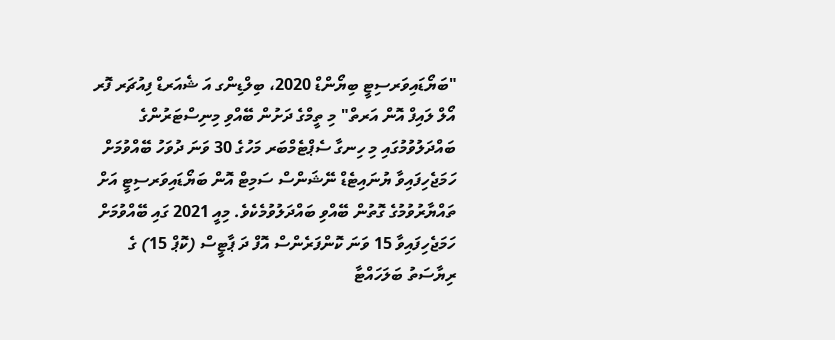"ބަޔޯޑައިވަރސިޓީ ބިޔޯންޑް 2020، ބިލްޑިންގ އަ ޝެއަރޑް ފިއުޗަރ ފޮރ އޯލް ލައިފް އޮން އަރތް" މި ތީމްގެ ދަށުން ބޭއްވި މިނިސްޓަރުންގެ ބައްދަލުވުމުގައި މި ހިނގާ ސެޕްޓެމްބަރ މަހުގެ 30 ވަނަ ދުވަހު ބޭއްވުމަށް ހަމަޖެހިފައިވާ ޔުނައިޓެޑް ނޭޝަންސް ސަމިޓް އޮން ބަޔޯޑައިވަރސިޓީ އަށް ތައްޔާރުވުމުގެ ގޮތުން ބޭއްވި ބައްދަލުވުމެކެވެ. މިއީ 2021 ގައި ބޭއްވުމަށް ހަމަޖެހިފައިވާ 15 ވަނަ ކޮންފަރެންސް އޮފް ދަ ޕާޓީސް (ކޮޕް 15) ގެ ރިޔާސަތު ބަލަހައްޓާ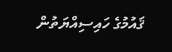ޤައުމުގެ ހައިސިއްޔަތުން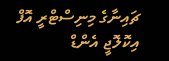ޗައިނާގެ މިނިސްޓްރީ އޮފް އިކޮލޮޖީ އެންޑް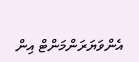އެންވަޔަރަންމަންޓް އިން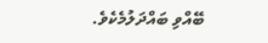ބޭއްވި ބައްދަލުމެކެވެ.